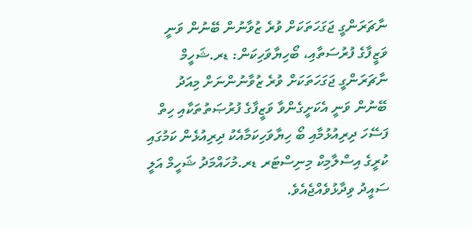ނާޗަރަންގީ ޖަގަހަތަކަށް ވުރެ ޒުވާނުން ބޭނުން ވަނީ ވަޒީފާގެ ފުރުސަތާއި، ބޯހިޔާވަހިކަން: ޑރ.ޝަހީމް
ނާޗަރަންގީ ޖަގަހަތަކަށް ވުރެ ޒުވާނުންނަށް މިއަދު ބޭނުން ވަނީ އެކަށީގެންވާ ވަޒީފާގެ ފުރުޞަތުތަކާއި ހިތް ފަސޭހަ ދިރިއުޅުމާއި ބޯ ހިޔާވަހިކަމާއެކު ދިރިއުޅެން ކަމުގައި ކުރީގެ އިސްލާމިކް މިނިސްޓަރ ޑރ.މުހައްމަދު ޝަހީމް އަލީ ސައީދު ވިދާޅުވެއްޖެއެވެ.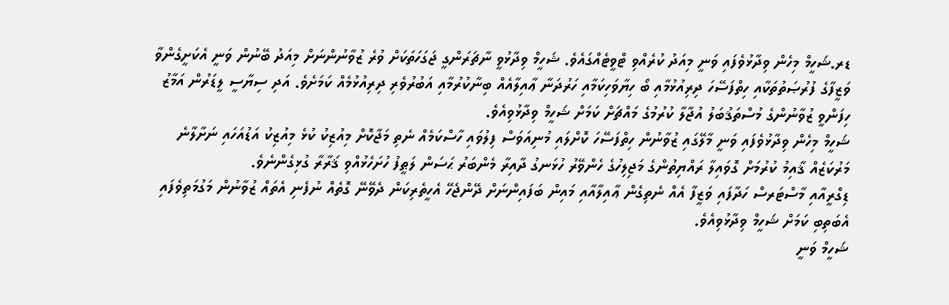ޑރ.ޝަހީމް މިހެން ވިދާޅުވެފައި ވަނީ މިއަދު ކުރެއްވި ޓްވީޓެއްގައެވެ. ޝަހީމް ވިދާޅުވީ ނާޗަރަންގީ ޖަގަހަތަކަށް ވުރެ ޒުވާނުންނަށް މިއަދު ބޭނުން ވަނީ އެކަށީގެންވާ ވަޒީފާގެ ފުރުޞަތުތަކާއި ހިތްފަސޭހަ ދިރިއުޅުމާއި ބޯ ހިޔާވަހިކަމާއި ހަރުދަނާ ޢާއިލާއެއް ބިނާކުރުމާއި އަބުރުވެރި ދިރިއުޅުމެއް ކަމަށެވެ. އަދި ސިޔާސީ ލީޑަރުން އަމާޒު ހިފަންވީ ޒުވާނުންގެ މުސްތަޤުބަލު އުޖާލާ ކުރުމުގެ މައްޗަށް ކަމަށް ޝަހީމް ވިދާޅުވިއެވެ.
ޝަހީމް މިހެން ވިދާޅުވެފައި ވަނީ މާލޭގައި ޒުވާނުން ހިތްފަސޭހަ ކޮށްލައި މުނިއަވަސް ފިލުވައި ހާސްކަމެއް ނެތި މަޖާކޮށް މިއުޒިކު ކުޅެ މިއުޒިކު އަޑުއަހައި ނަށާލާނެ މަރުކަޒެއް ޤާއިމު ކުރުމަށް ގޮވައިލާ ރައްޔިތުންގެ މަޖިލިހުގެ ހެންވޭރު ހުޅަނގު ދާއިރާ މެންބަރު ޙަސަން ލަޠީފު ހުށަހެޅުއްވި ޤަރާރާ ގުޅިގެންނެވެ.
ޑިގްރީއާއި މާސްޓަރސް ހަދާފައި ވަޒީފާ އެއް ނެތިގެން ޢާއިލާއާއި މައިން ބަފައިންނަށް ދޭންޖެހޭ އެހީތެރިކަން ދެވޭނޭ ގޮތެއް ނުފެނި އެތައް ޒުވާނުން މަގުމަތިވެފައި އެބަތިބި ކަމަށް ޝަހީމް ވިދާޅުވިއެވެ.
ޝަހީމް ވަނީ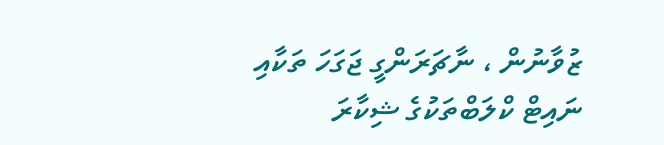ޒުވާނުން ، ނާޗަރަންގީ ޖަގަހަ ތަކާއި ނައިޓް ކްލަބްތަކުގެ ޝިކާރަ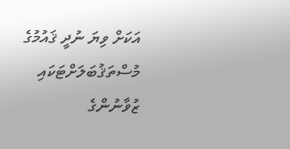އަކަށް ވިޔަ ނުދީ ޤައުމުގެ މުސްތަޤުބަލަށްޓަކައި ޒުވާނުންގެ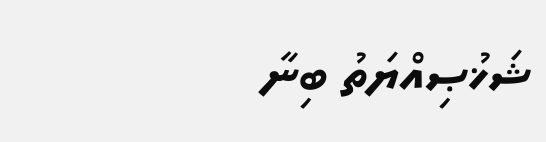ޝަޚުޞިއްޔަތު ބިނާ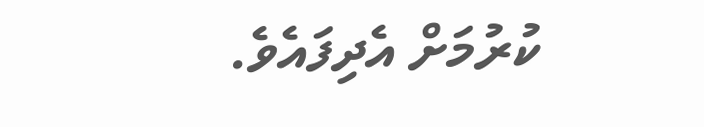ކުރުމަށް އެދިފައެވެ.